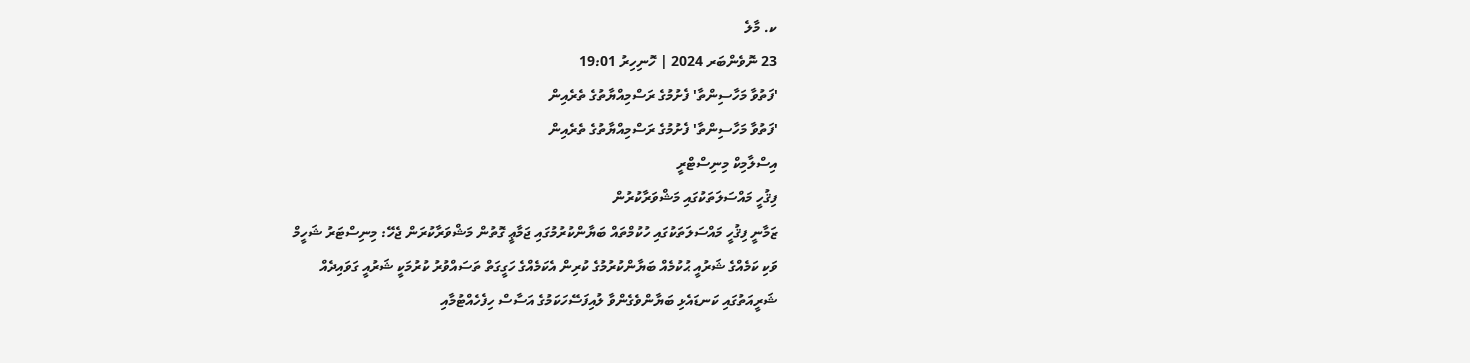ކ. މާލެ
23 ނޮވެންބަރ 2024 | ހޮނިހިރު 19:01
'ފަތުވާ މަހާސިންތާ' ފެށުމުގެ ރަސްމިއްޔާތުގެ ތެރެއިން
'ފަތުވާ މަހާސިންތާ' ފެށުމުގެ ރަސްމިއްޔާތުގެ ތެރެއިން
އިސްލާމިކް މިނިސްޓްރީ
ފިޤުހީ މައްސަލަތަކުގައި މަޝްވަރާކުރުން
ޒަމާނީ ފިޤުހީ މައްސަލަތަކުގައި ހުކުމްތައް ބަޔާންކުރުމުގައި ޖަމާޢީ ގޮތުން މަޝްވަރާކުރަން ޖެހޭ: މިނިސްޓަރު ޝަހީމް
ވަކި ކަމެއްގެ ޝަރުއީ ޙުކުމެއް ބަޔާންކުރުމުގެ ކުރިން އެކަމެއްގެ ހަގީގަތް ތަސައްވުރު ކުރުމަކީ ޝަރުއީ ގަވައިދެއް
ޝަރީއަތުގައި ކަނޑައެޅި ބަޔާންވެގެންވާ ލުއިފަސޭހަކަމުގެ އަސާސް ހިފެހެއްޓުމާއި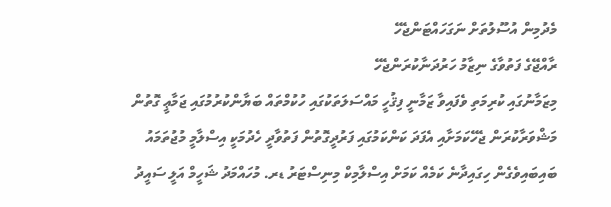މެދުމިން އުސޫލުތަށް ނަގަހައްޓަންޖެހޭ
ރާއްޖޭގެ ފަތުވާގެ ނިޒާމު ހަރުދަނާކުރަންޖެހޭ
މިޒަމާނުގައި ކުރިމަތި ވެފައިވާ ޒަމާނީ ފިޤުހީ މައްސަލަތަކުގައި ހުކުމްތައް ބަޔާންކުރުމުގައި ޖަމާޢީ ގޮތުން މަޝްވަރާކުރަން ޖެހޭކަމަށާއި އެފަދަ ކަންކަމުގައި ފަރުދީގޮތުން ފަތުވާދީ ހެދުމަކީ އިސްލާމީ މުޖުތަމައު ބައިބައިވެގެން ހިގައިދާނެ ކަމެއް ކަމަށް އިސްލާމިކް މިނިސްޓަރު ޑރ. މުހައްމަދު ޝަހީމް އަލީ ސައީދު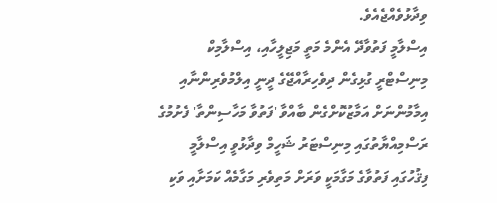ވިދާޅުވެއްޖެއެވެ.
އިސްލާމީ ފަތުވާދޭ އެންމެ މަތީ މަޖިލީހާއި، އިސްލާމިކް މިނިސްޓްރީ ގުޅިގެން ދިވެހިރާއްޖޭގެ ދީނީ އިލްމުވެރިންނާއި އިމާމުންނަށް އަމާޒުކޮށްގެން ބާއްވާ 'ފަތުވާ މަހާސިންތާ' ފެށުމުގެ ރަސްމިއްޔާތުގައި މިނިސްޓަރު ޝަހީމް ވިދާޅުވީ އިސްލާމީ ފިޤުހުގައި ފަތުވާގެ މަގާމަކީ ވަރަށް މަތިވެރި މަގާމެއް ކަމަށާއި ވަކި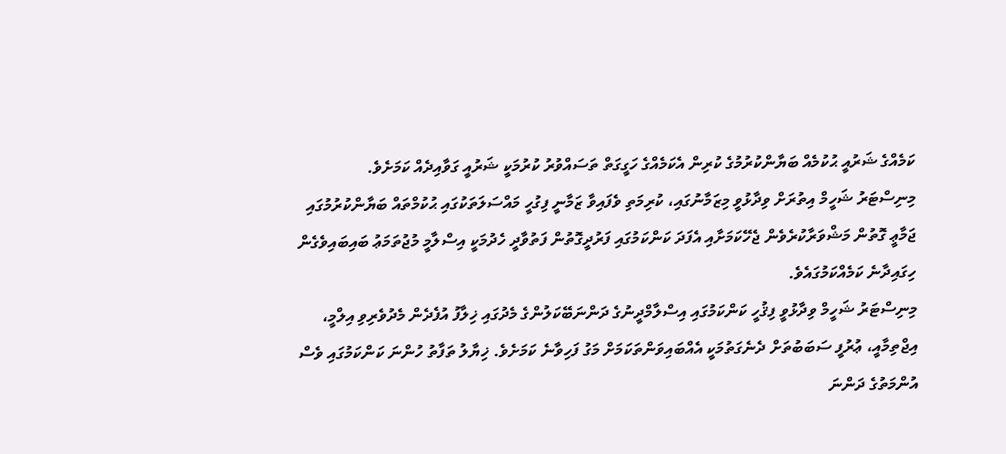ކަމެއްގެ ޝަރުއީ ޙުކުމެއް ބަޔާންކުރުމުގެ ކުރިން އެކަމެއްގެ ހަގީގަތް ތަސައްވުރު ކުރުމަކީ ޝަރުއީ ގަވާއިދެއް ކަމަށެވެ.
މިނިސްޓަރު ޝަހީމް އިތުރަށް ވިދާޅުވީ މިޒަމާނުގައި، ކުރިމަތި ވެފައިވާ ޒަމާނީ ފިގުހީ މައްސަލަތަކުގައި ޙުކުމްތައް ބަޔާންކުރުމުގައި ޖަމާޢީ ގޮތުން މަޝްވަރާކުރެވެން ޖެހޭކަމަށާއި އެފަދަ ކަންކަމުގައި ފަރުދީގޮތުން ފަތުވާދީ ހެދުމަކީ އިސްލާމީ މުޖުތަމަޢު ބައިބައިވެގެން ހިގައިދާނެ ކަމެއްކަމުގައެވެ.
މިނިސްޓަރު ޝަހީމް ވިދާޅުވީ ފިޤުހީ ކަންކަމުގައި އިސްލާމްދީނުގެ ދަންނަބޭކަލުންގެ މެދުގައި ޚިލާފު އުފެދެން މެދުވެރިވި އިލްމީ، އިޖްތިމާއީ، ޢުރުފީ ސަބަބުތަށް ދެނެގަތުމަކީ އެއްބައިވަންތަކަމަށް މަގު ފަހިވާނެ ކަމަށެވެ. ޚިޔާލު ތަފާތު ހުންނަ ކަންކަމުގައި ވެސް އުންމަތުގެ ދަންނަ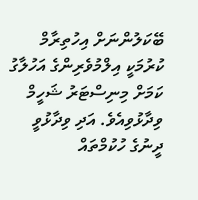ބޭކަލުންނަށް އިހުތިރާމް ކުރުމަކީ އިލްމުވެރިންގެ އަހުލާގު ކަމަށް މިނިސްޓަރު ޝަހީމް ވިދާޅުވިއެވެ. އަދި ވިދާޅުވީ ދީނުގެ ހުކުމްތައް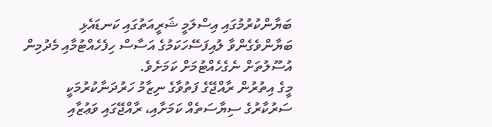ބަޔާންކުރުމުގައި އިސްލަމީ ޝަރީއަތުގައި ކަނޑައެޅި ބަޔާންވެގެންވާ ލުއިފަސޭހަކަމުގެ އަސާސް ހިފެހެއްޓުމާއި މެދުމިން އުސޫލުތަށް ނެގެހެއްޓުމަށް ކަމަށެވެ.
މީގެ އިތުރުން ރާއްޖޭގެ ފަތުވާގެ ނިޒާމު ހަރުދަނާކުރުމަކީ ސަރުކާރުގެ ސިޔާސަތެއް ކަމަށާއި، ރާއްޖޭގައި ވަޢުޒާއި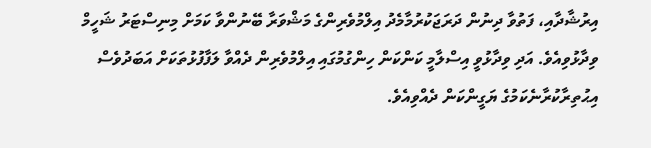އިރުޝާދާއި، ފަތުވާ ދިނުން ދަރަޖަކުރުމާމެދު އިލްމުވެރިންގެ މަޝްވަރާ ބޭނުންވާ ކަމަށް މިނިސްޓަރު ޝަހީމް ވިދާޅުވިއެވެ. އަދި ވިދާޅުވީ އިސްލާމީ ކަންކަން ހިންގުމުގައި އިލްމުވެރިން ދެއްވާ ލަފާފުޅުތަކަށް އަބަދުވެސް އިޙުތިރާކުރާނެކަމުގެ ޔަގީންކަން ދެއްވިއެވެ.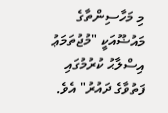މި މަހާސިންތާގެ މައުޟޫއަކީ "މުޖުތަމަޢު އިސްލާޙު ކުރުމުގައި ފަތުވާގެ ދައުރު" އެވެ.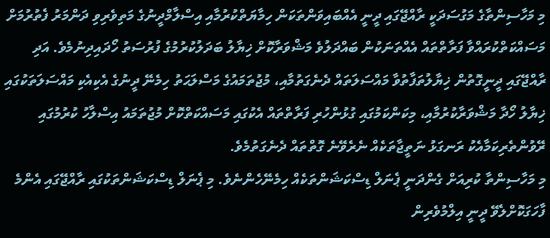މި މަހާސިންތާގެ މަގުސަދަކީ ރާއްޖޭގައި ދީނީ އެއްބައިވަންތަކަން ހިމާޔަތްކުރުމާއި އިސްލާމްދީނުގެ މަތިވެރިވި ދަންމަރު ފެތުރުމަށް މަސައްކަތްކުރައްވާ ފަރާތްތައް އެއްތަނަކުން ބައްދަލުވެ މަޝްވަރާކޮށް ޚިޔާލު ބަދަލުކުރުމުގެ ފުރުސަތު ހޯދައިދިނުމެވެ. އަދި ރާއްޖޭގައި ދީނީގޮތުން ޚިޔާލުތަފާތުވާ މައްސަލަތައް ދެނެގަތުމާއި، މުޖުތަމައުގެ މަސްލަޙަތު ހިމެނޭ ދީނުގެ އެކިއެކި މައްސަލަތަކުގައި ޚިޔާލު ހޯދާ މަޝްވަރާކުރުމާއި، މިކަންކަމުގައި ގުޅުންހުރި ފަރާތްތައް އެކުގައި މަސައްކަތްކޮށް މުޖުތަމައު އިސްލާހު ކުރުމުގައި ރޭވުންތެރިކަމާއެކު ރަނގަޅު ނަތީޖާތަކެއް ނެރެވޭނެ ގޮތްތައް ދެނެގަތުމެވެ.
މި މަހާސިންތާ ކުރިއަށް ގެންދަނީ ޕެނަލް ޑިސްކަޝަންތަކެއް ހިމެނޭހެންނެވެ. މި ޕެނަލް ޑިސްކަޝަންތަކުގައި ރާއްޖޭގައި އެންމެ ފާހަގަކޮށްލެވޭ ދީނީ އިލްމުވެރިން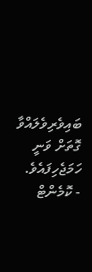ބައިވެރިވެލައްވާ ގޮތަށް ވަނީ ހަމަޖެހިފައެވެ.
- ކޮމެންޓް